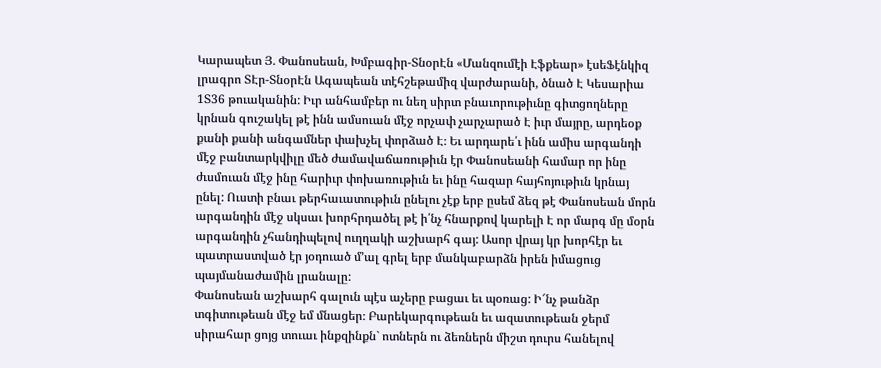Կարապետ Յ. Փանոսեան, Խմբագիր-ՏնօրԷն «Մանզումէի Էֆքեար» էսեՖէնկիզ լրագրո ՏԷր-ՏնօրԷն Ագապեան տէհշեթամիզ վարժարանի, ծնած Է Կեսարիա 1Տ36 թուականին: Իւր անհամբեր ու նեղ սիրտ բնաւորութիւնը գիտցողները կրնան գուշակել թէ ինն ամսուան մէջ որչափ չարչարած Է իւր մայրը, արդեօք քանի քանի անգամներ փախչել փորձած Է։ Եւ արդարե՛ւ ինն ամիս արգանդի մէջ բանտարկվիլը մեծ ժամավաճառութիւն էր Փանոսեանի համար որ ինը ժւսմուան մէջ ինը հարիւր փոխառութիւն եւ ինը հազար հայհոյութիւն կրնայ ընել: Ուստի բնաւ թերհաւատութիւն ընելու չէք երբ ըսեմ ձեզ թէ Փանոսեան մորն արգանդին մէջ սկսաւ խորհրդածել թէ ի՛նչ հնարքով կարելի Է որ մարգ մը մօրն արգանդին չհանդիպելով ուղղակի աշխարհ գայ: Ասոր վրայ կր խորհէր եւ պատրաստված էր յօդուած մ՚ալ գրել երբ մանկաբարձն իրեն իմացուց պայմանաժամին լրանալը:
Փանոսեան աշխարհ գալուն պէս աչերը բացաւ եւ պօռաց: Ի՜նչ թանձր տգիտութեան մէջ եմ մնացեր։ Բարեկարգութեան եւ ազատութեան ջերմ սիրահար ցոյց տուաւ ինքզինքն` ոտներն ու ձեռներն միշտ դուրս հանելով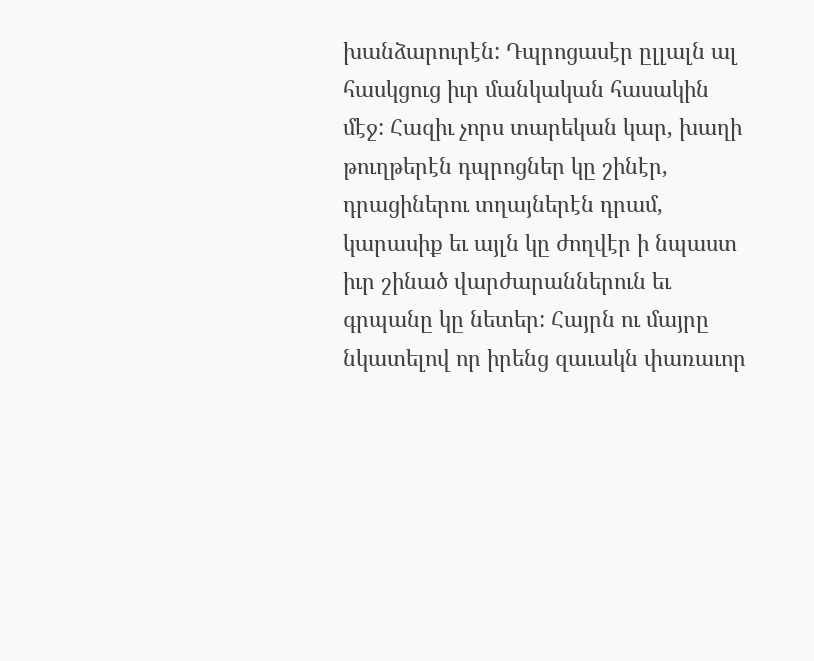խանձարուրէն: Դպրոցասէր ըլլալն ալ հասկցուց իւր մանկական հասակին մէջ: Հազիւ չորս տարեկան կար, խաղի թուղթերէն դպրոցներ կը շինէր, դրացիներու տղայներէն դրամ, կարասիք եւ այլն կը ժողվէր ի նպաստ իւր շինած վարժարաններուն եւ գրպանը կը նետեր: Հայրն ու մայրը նկատելով որ իրենց զաւակն փառաւոր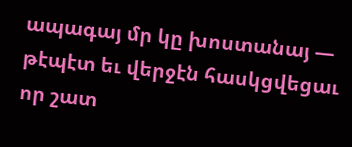ապագայ մր կը խոստանայ — թէպէտ եւ վերջէն հասկցվեցաւ որ շատ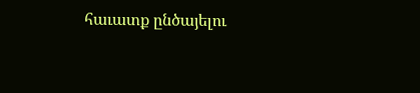հաւատք ընծայելու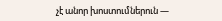չէ անոր խոստումներուն —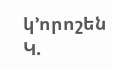կ՚որոշեն Կ.